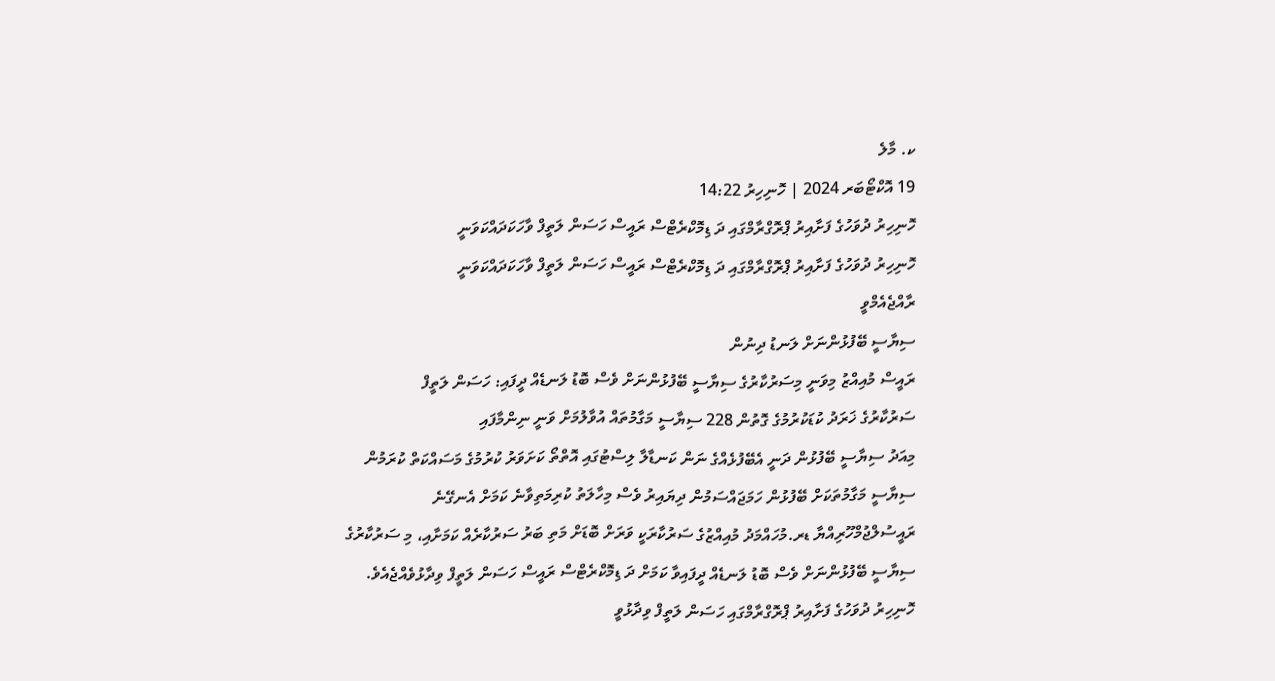ކ. މާލެ
19 އޮކްޓޯބަރ 2024 | ހޮނިހިރު 14:22
ހޮނިހިރު ދުވަހުގެ ފަށާއިރު ޕްރޮގްރާމްގައި ދަ ޑިމޮކްރެޓްސް ރައީސް ހަސަން ލަތީފް ވާހަކަދައްކަވަނީ
ހޮނިހިރު ދުވަހުގެ ފަށާއިރު ޕްރޮގްރާމްގައި ދަ ޑިމޮކްރެޓްސް ރައީސް ހަސަން ލަތީފް ވާހަކަދައްކަވަނީ
ރާއްޖެއެމްވީ
ސިޔާސީ ބޭފުޅުންނަށް ލަނޑު ދިނުން
ރައީސް މުއިއްޒު މިވަނީ މިސަރުކާރުގެ ސިޔާސީ ބޭފުޅުންނަށް ވެސް ބޮޑު ލަނޑެއް ދީފައި: ހަސަން ލަތީފް
ސަރުކާރުގެ ޚަރަދު ކުޑަކުރުމުގެ ގޮތުން 228 ސިޔާސީ މަގާމުތައް އުވާލުމަށް ވަނީ ނިންމާފައި
މިއަދު ސިޔާސީ ބޭފުޅުން ދަނީ އެބޭފުޅެއްގެ ނަން ކަނޑާލާ ލިސްޓުގައި އޮތްތޯ ކަށަވަރު ކުރުމުގެ މަސައްކަތް ކުރަމުން
ސިޔާސީ މަގާމުތަކަށް ބޭފުޅުން ހަމަޖައްސަމުން ދިޔައިރު ވެސް މިހާލަތު ކުރިމަތިވާނެ ކަމަށް އެނގޭނެ
ރައީސުލްޖުމްހޫރިއްޔާ ޑރ.މުހައްމަދު މުއިއްޒުގެ ސަރުކާރަކީ ވަރަށް ބޮޑަށް މަތި ބަރު ސަރުކާރެއް ކަމަށާއި، މި ސަރުކާރުގެ ސިޔާސީ ބޭފުޅުންނަށް ވެސް ބޮޑު ލަނޑެއް ދީފައިވާ ކަމަށް ދަ ޑިމޮކްރެޓްސް ރައީސް ހަސަން ލަތީފް ވިދާޅުވެއްޖެއެވެ.
ހޮނިހިރު ދުވަހުގެ ފަށާއިރު ޕްރޮގްރާމްގައި ހަސަން ލަތީފް ވިދާޅުވީ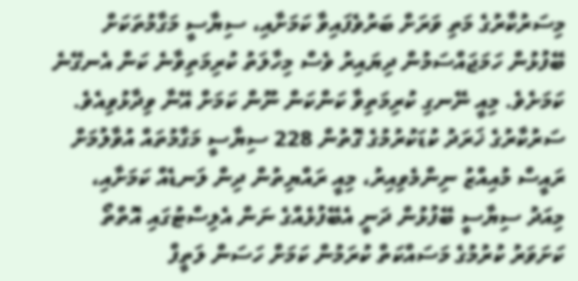މިސަރުކާރުގެ މަތި ވަރަށް ބަރުވެފައިވާ ކަމަށާއި، ސިޔާސީ މަގާމުތަކަށް ބޭފުޅުން ހަމަޖައްސަމުން ދިޔައިރު ވެސް މިހާލަތު ކުރިމަތިވާނެ ކަން އެނގޭނެ ކަމަށެވެ. މިއީ ނޭނގި ކުރިމަތިވާ ކަންކަން ނޫން ކަމަށް އޭނާ ވިދާޅުވިއެވެ.
ސަރުކާރުގެ ޚަރަދު ކުޑަކުރުމުގެ ގޮތުން 228 ސިޔާސީ މަގާމުތައް އުވާލުމަށް ރައީސް މުއިއްޒު ނިންމެވިއިރު، މިއީ ރައްޔިތުން ދިން ލަނޑެއް ކަމަށާއި، މިއަދު ސިޔާސީ ބޭފުޅުން ދަނީ އެބޭފުޅެއްގެ ނަން އެލިސްޓުގައި އޮތްތޯ ކަށަވަރު ކުރުމުގެ މަސައްކަތް ކުރަމުން ކަމަށް ހަސަން ލަތީފް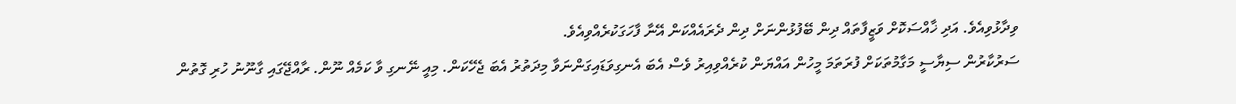ވިދާޅުވިއެވެ. އަދި ޚާއްސަކޮށް ވަޒީފާތައް ދިން ބޭފުޅުންނަށް ދިން ދެރައެއްކަން އޭނާ ފާހަގަކުރެއްވިއެވެ.
ސަރުކާރުން ސިޔާސީ މަގާމުތަކަށް ފުރަތަމަ މީހުން އައްޔަން ކުރެއްވިއިރު ވެސް އެބަ އެނގިވަޑައިގަންނަވާ މިދަތުރު އެބަ ޖެހޭކަން. މިއީ ނޭނގި ވާ ކަމެއް ނޫން. ރާއްޖޭގައި ގާނޫނު ހުރި ގޮތުން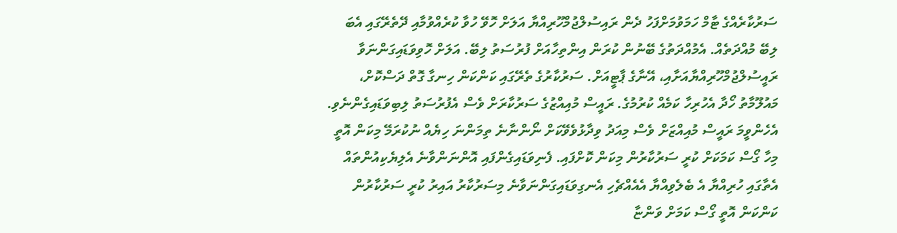ސަރުކާރެއްގެ ޓާމް ހަމަވުމަށްފަހު ދެން ރައިސުލްޖުމްހޫރިއްޔާ އަލަށް ހޮވޭ ހުވާ ކުރެއްވުމާއި ދޭތެރޭގައި އެބަ ލިބޭ މުއްދަތެއް. އެމުއްދަތުގެ ބޭނުން ކުރަން އިންތިހާއަށް ފުރުސަތު ލިބޭ. އަލަށް ހޮވިވަޑައިގަންނަވާ ރައީސުލްޖުމްހޫރިއްޔާއަށާއި، އޭނާގެ ޕާޓީއަށް. ސަރުކާރުގެ ތެރޭގައި ކަންކަން ހިނގާ ގޮތް ދަސްކޮށް، މައުލޫމާތު ހޯދާ އެހުރިހާ ކަމެއް ކުރުމުގެ. ރައީސް މުއިއްޒުގެ ސަރުކާރަށް ވެސް އެފުރުސަތު ލިބިވަޑައިގެންނެވި. އެހެންވީމަ ރައީސް މުއިއްޒަށް ވެސް މިއަދު ވިދާޅުވެވޭކަށް ނޯންނާނެ ތިމަންނަ ހިޔެއް ނުކުރަމޭ މިކަން އޮތީ މިހާ ގޯސް ކަމަކަށް ކުރީ ސަރުކާރުން މިކަން ކޮށްފައި. ފެނިވަޑައިގެންފައި އޮންނަންވާނެ އެލިޔެކިއުންތައް އެތާގައި ހުރިއްޔާ އެ ބެލެވިއްޔާ އެއެއްޗެހި އެނގިވަޑައިގަންނަވާނެ މިސަރުކާރު އައިރު ކުރީ ސަރުކާރުން ކަންކަން އޮތީ ގޯސް ކަމަށް ވަންޏާ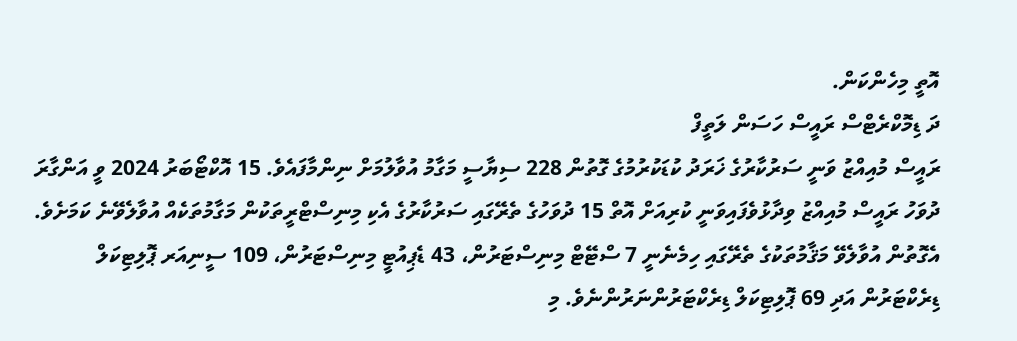އޮތީ މިހެންކަން.
ދަ ޑިމޮކްރެޓްސް ރައީސް ހަސަން ލަތީފް
ރައީސް މުއިއްޒު ވަނީ ސަރުކާރުގެ ޚަރަދު ކުޑަކުރުމުގެ ގޮތުން 228 ސިޔާސީ މަގާމު އުވާލުމަށް ނިންމާފައެވެ. 15 އޮކްޓޯބަރު 2024 ވީ އަންގާރަ ދުވަހު ރައީސް މުއިއްޒު ވިދާޅުވެފައިވަނީ ކުރިއަށް އޮތް 15 ދުވަހުގެ ތެރޭގައި ސަރުކާރުގެ އެކި މިނިސްޓްރީތަކުން މަގާމުތަކެއް އުވާލެވޭނެ ކަމަށެވެ. އެގޮތުން އުވާލެވޭ މަޤާމުތަކުގެ ތެރޭގައި ހިމެނެނީ 7 ސްޓޭޓް މިނިސްޓަރުން، 43 ޑެޕިއުޓީ މިނިސްޓަރުން، 109 ސީނިއަރ ޕޮލިޓިކަލް ޑިރެކްޓަރުން އަދި 69 ޕޮލިޓިކަލް ޑިރެކްޓަރުންނަރުންނެވެ. މި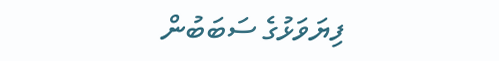ފިޔަވަޅުގެ ސަބަބުން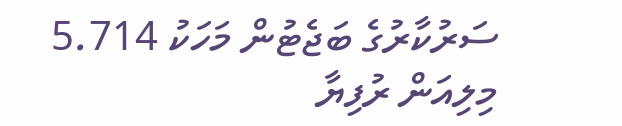ސަރުކާރުގެ ބަޖެޓުން މަހަކު 5.714 މިލިއަން ރުފިޔާ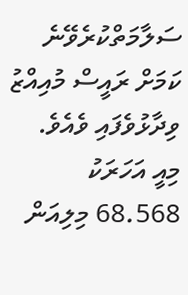ސަލާމަތްކުރެވޭނެ ކަމަށް ރައީސް މުއިއްޒު ވިދާޅުވެފައި ވެއެވެ. މިއީ އަހަރަކު 68.568 މިލިއަން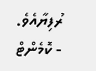ރުފިޔާއެވެ.
- ކޮމެންޓް